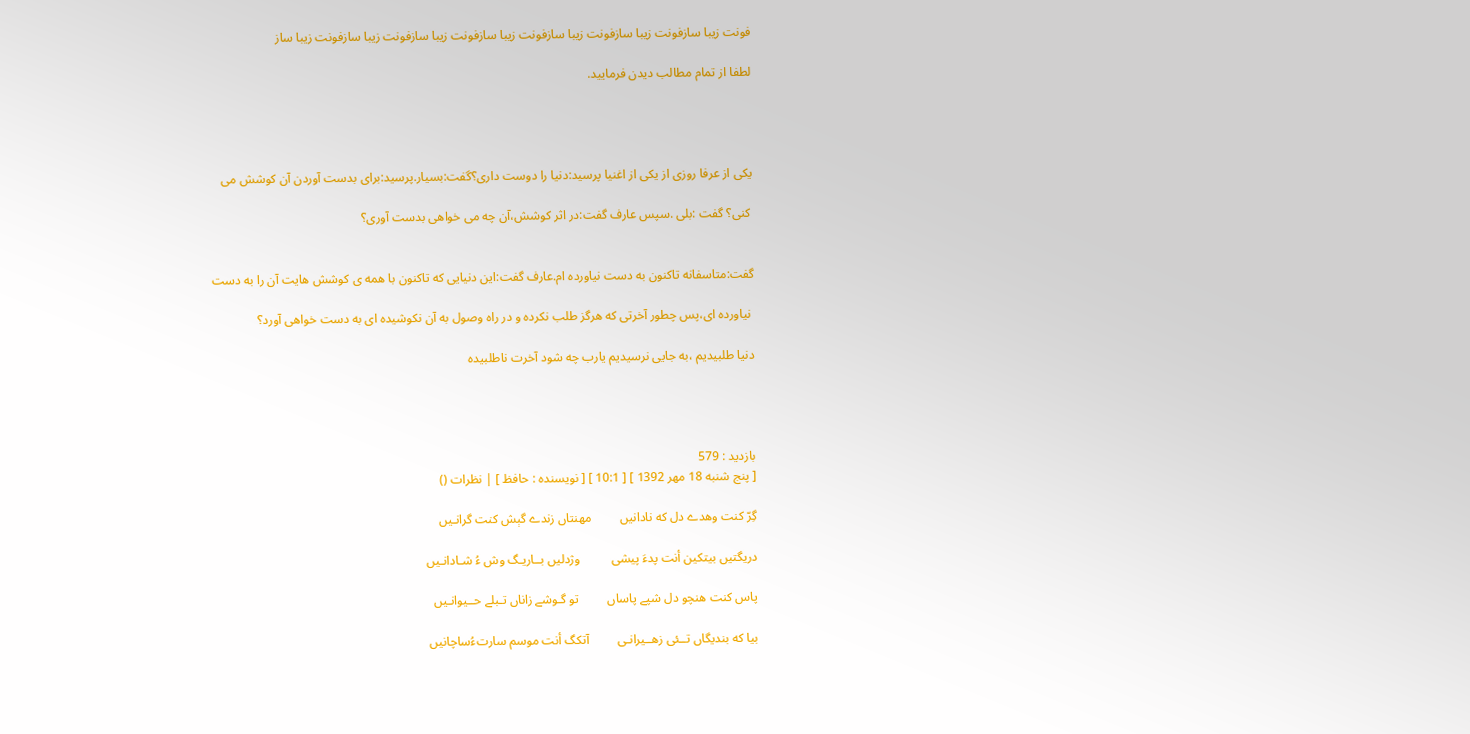فونت زيبا سازفونت زيبا سازفونت زيبا سازفونت زيبا سازفونت زيبا سازفونت زيبا سازفونت زيبا ساز

لطفا از تمام مطالب دیدن فرمایید.




یکی از عرفا روزی از یکی از اغنیا پرسید:دنیا را دوست داری؟گفت:بسیار.پرسید:برای بدست آوردن آن کوشش می

 کنی؟ گفت :بلی .سپس عارف گفت:در اثر کوشش،آن چه می خواهی بدست آوری؟


گفت:متاسفانه تاکنون به دست نیاورده ام.عارف گفت:این دنیایی که تاکنون با همه ی کوشش هایت آن را به دست

 نیاورده ای،پس چطور آخرتی که هرگز طلب نکرده و در راه وصول به آن نکوشیده ای به دست خواهی آورد؟

دنیا طلبیدیم ،به جایی نرسیدیم یارب چه شود آخرت ناطلبیده




بازدید : 579
[ پنج شنبه 18 مهر 1392 ] [ 10:1 ] [ نویسنده : حافظ ] | نظرات ()

گِرّ کنت وهدے دل که نادانیں         مهنتاں زندے گٻش کنت گرانـیں

دریگتیں بیتکین أنت پدءَ پیشی          وژدلیں بــاریـگ وش ءُ شـادانـیں

پاس کنت هنچو دل شپے پاساں         تو گـوشے زاناں تـبلے حــیوانـیں

بیا که بندیگاں تــئی زهــیرانـی         آتکگ أنت موسم سارتءُساچانیں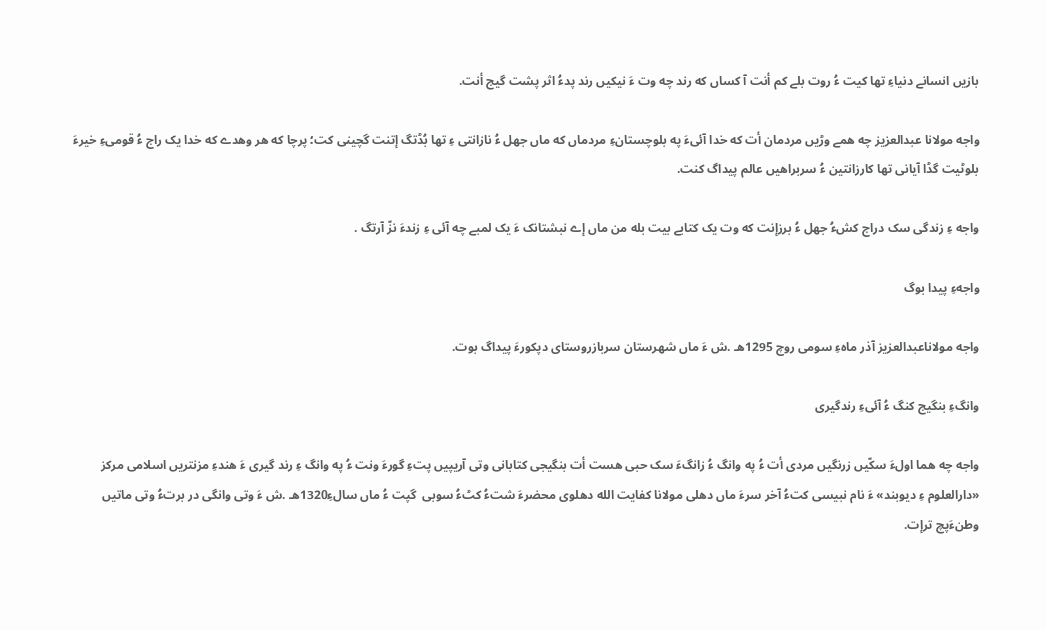بازیں انسانے دنیاءِ تها کیت ءُ روت بلے کم أنت آ کساں که رند چه وت ءَ نیکیں رند پدءُ اثر پشت گیج أنت.

واجه مولانا عبدالعزیز چه همے وڑیں مردمان أت که خدا آئیءَ په بلوچستانءِ مردماں که ماں جهل ءُ نازانتی ءِ تها بُڈتگ إتنت گچینی کت؛ پرچا که هر وهدے که خدا یک راج ءُ قومیءِ خیرءَ بلوٹیت گڈا آیانی تها کارزانتین ءُ سربراهیں عالم پیداگ کنت.

واجه ءِ زندگی سک دراج کشءُ جهل ءُ برزإنت که وت یک کتابے بیت بله من ماں إے نبشتانک ءَ یک لمبے چه آئی ءِ زندءَ نزّ آرتگ .

واجهءِ پیدا بوگ

واجه مولاناعبدالعزیز آذر ماهءِ سومی روچ 1295هـ .ش ءَ ماں شهرستان سربازروستای دپکورءَ پیداگ بوت.

وانگءِ بنگیج کنگ ءُ آئیءِ رندگیری

واجه چه هما اولءَ سکّیں زرنگیں مردی أت ءُ په وانگ ءُ زانگءَ سک حبی هست أت بنگیجی کتابانی وتی آریپیں پتءِ گورءَ ونت ءُ په وانگ ءِ رند گیری ءَ هندءِ مزنتریں اسلامی مرکز «دارالعلوم ءِ دیوبند» ءَ نام نبیسی کتءُ آخر سرءَ ماں دهلی مولانا کفایت الله دهلوی محضرءَ شتءُ کٹءُ سوبی  گپت ءُ ماں سالءِ1320هـ .ش ءَ وتی وانگی در برتءُ وتی ماتیں وطنءَپچ ترإت.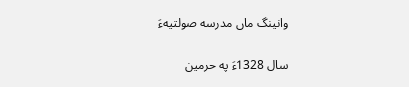وانینگ ماں مدرسه صولتیهءَ

سال 1328ءَ په حرمین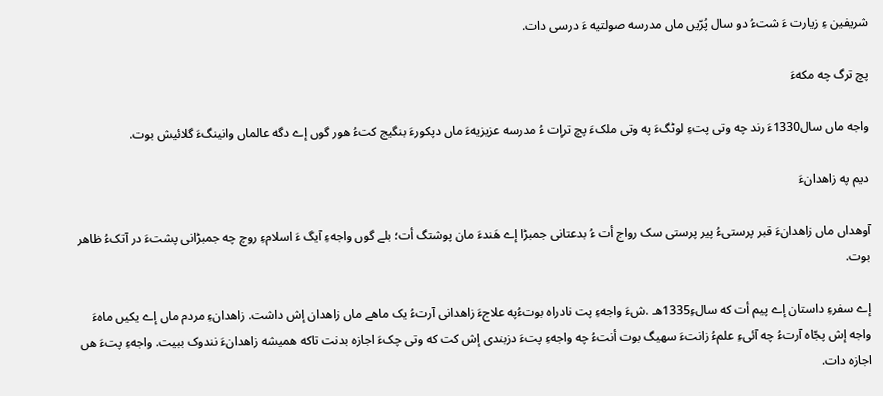شریفین ءِ زیارت ءَ شتءُ دو سال پُرّیں ماں مدرسه صولتیه ءَ درسی دات.

پچ ترگ چه مکهءَ

واجه ماں سال1330ءَ رند چه وتی پتءِ لوٹگءَ په وتی ملکءَ پچ ترإت ءُ مدرسه عزیزیهءَ ماں دپکورءَ بنگیج کتءُ هور گوں إے دگه عالماں وانینگءَ گلائیش بوت.

دیم په زاهدانءَ

آوهداں ماں زاهدانءَ قبر پرستیءُ پیر پرستی سک رواج أت ءُ بدعتانی جمبڑا إے هَندءَ مان پوشتگ أت؛ بلے گوں واجهءِ آیگ ءَ اسلامءِ روچ چه جمبڑانی پشتءَ در آتکءُ ظاهر بوت.

إے سفرءِ داستان إے پیم أت که سالءِ1335هـ .شءَ واجهءِ پت نادراه بوتءُپه علاجءَ زاهدانی آرتءُ یک ماهے ماں زاهدان إش داشت. زاهدانءِ مردم ماں إے یکیں ماهءَ واجه إش پجّاه آرتءُ چه آئیءِ علمءُ زانتءَ سهیگ بوت أنتءُ چه واجهءِ پتءَ دزبندی إش کت که وتی چکءَ اجازه بدنت تاکه همیشه زاهدانءَ نندوک ببیت. واجهءِ پتءَ هں اجازه دات.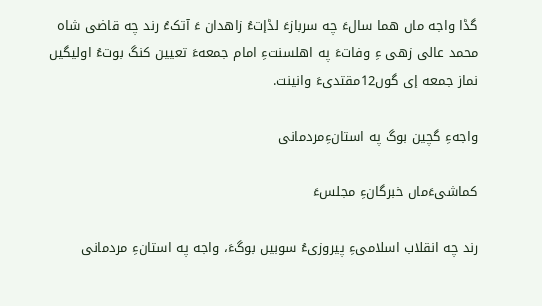گڈا واجه ماں هما سالءَ چه سربازءَ لڈإتءُ زاهدان ءَ آتکءُ رند چه قاضی شاه محمد عالی زهی ءِ وفاتءَ په اهلسنتءِ امام جمعهءَ تعیین کنگ بوتءُ اولیگیں نماز جمعه إی گوں12مقتدیءَ وانینت.

واجهءِ گچین بوگ په استانءِمردمانی

کماشیءَماں خبرگانءِ مجلسءَ

رند چه انقلاب اسلامیءِ پیروزیءُ سوبیں بوگءَ، واجه په استانءِ مردمانی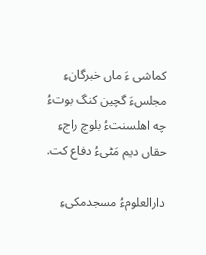کماشی ءَ ماں خبرگانءِ مجلسءَ گچین کنگ بوتءُ چه اهلسنتءُ بلوچ راجءِ حقاں دیم مَٹیءُ دفاع کت.

دارالعلومءُ مسجدمکیءِ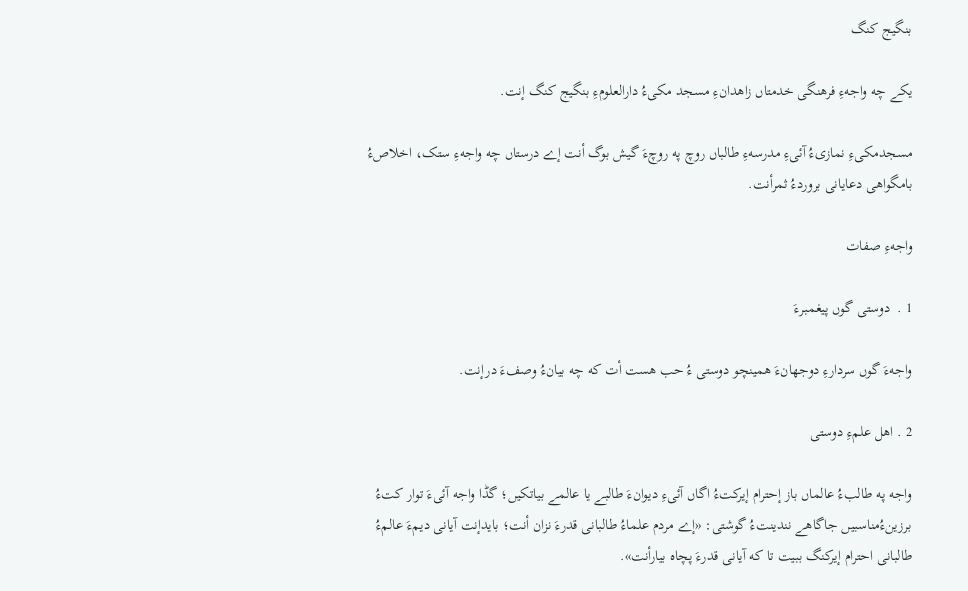بنگیج کنگ

یکے چه واجهءِ فرهنگی خدمتاں زاهدانءِ مسجد مکیءُ دارالعلومءِ بنگیج کنگ إنت.

مسجدمکیءِ نمازیءُ آئیءِ مدرسهءِ طالباں روچ په روچءَ گیش بوگ أنت إے درستاں چه واجهءِ ستک، اخلاصءُ بامگواهی دعایانی بروردءُ ثمرأنت.

واجهءِ صفات

1 .  دوستی گوں پیغمبرءَ

واجهءَ گوں سردارءِ دوجهانءَ همینچو دوستی ءُ حب هست أت که چه بیانءُ وصفءَ درإنت.

2 . اهل علمءِ دوستی

واجه په طالبءُ عالماں باز إحترام إیرکتءُ اگاں آئیءِ دیوانءَ طالبے یا عالمے بیاتکیں؛ گڈا واجه آئیءَ توار کتءُ برزینءُمناسبیں جاگاهے نندینتءُ گوشتی: «إے مردم علماءُ طالبانی قدرءَ نزان أنت؛ بایدإنت آیانی دیمءَ عالمءُ طالبانی احترام إیرکنگ ببیت تا که آیانی قدرءَ پچاه بیارأنت».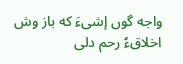واجه گوں إشیءَ که باز وش اخلاقءُ رحم دلی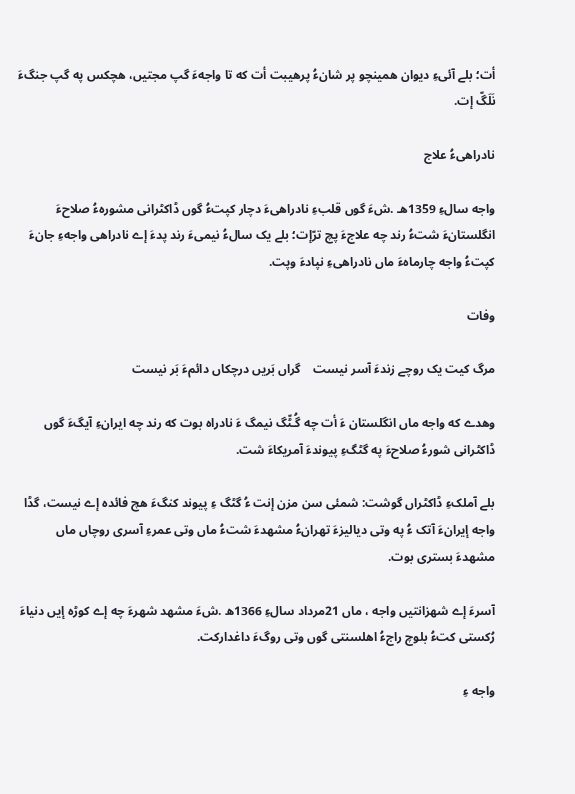أت؛ بلے آئیءِ دیوان همینچو پر شانءُ پرهیبت أت که تا واجهءَ گپ مجتیں، هچکس په گپ جنگءَ نَلَگّ إت.

نادراهیءُ علاج

واجه سالءِ 1359هـ .شءَ گوں قلبءِ نادراهیءَ دچار کپتءُ گوں ڈاکٹرانی مشورهءُ صلاحءَ انگلستانءَ شتءُ رند چه علاجءَ پچ ترّإت؛ بلے یک سالءُ نیمیءَ رند پدءَ إے نادراهی واجهءِ جانءَ کپتءُ واجه چارماهءَ ماں نادراهیءِ نپادءَ وپت.

وفات

مرگ کیت یک روچے زندءَ آسر نیست    گراں بَریں درچکاں دائمءَ بَر نیست

وهدے که واجه ماں انگلستان ءَ أت چه گُـٹّگ نیمگ ءَ نادراه بوت که رند چه ایرانءِ آیگءَ گوں ڈاکٹرانی شورءُ صلاحءَ په گٹگءِ پیوندءَ آمریکاءَ شت.

بلے آملکءِ ڈاکٹراں گوشت: شمئی سن مزن إنت ءُ گٹگ ءِ پیوند کنگءَ هچ فائده إے نیست، گڈا واجه إیرانءَ آتک ءُ په وتی دیالیزءَ تهرانءُ مشهدءَ شتءُ ماں وتی عمرءِ آسری روچاں ماں مشهدءَ بستری بوت.

آسرءَ إے شهزانتیں واجه ، ماں 21مرداد سالءِ 1366ه .شءَ مشهد شهرءَ چه إے کوڑه إیں دنیاءَ رُکستی کتءُ بلوچ راجءُ اهلسنتی گوں وتی روگءَ داغدارکت.

واجه ءِ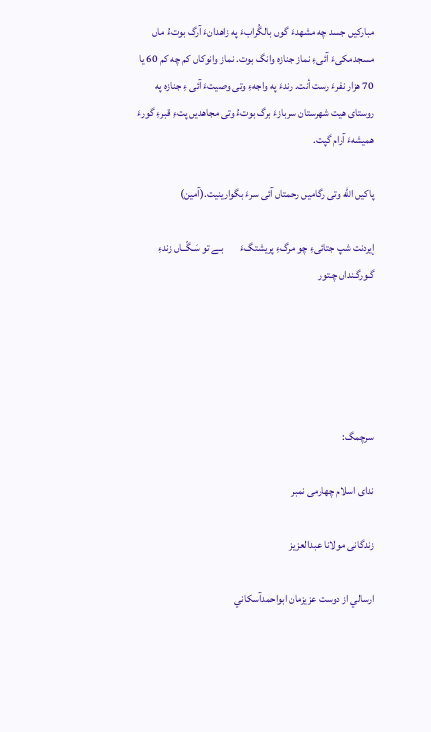مبارکیں جسد چه مشهدءَ گوں بالگُرابءَ په زاهدانءَ آرگ بوتءُ ماں مسجدمکیءَ آئیءِ نماز جنازه وانگ بوت. نماز وانوکاں کم چه کم 60 یا 70 هزار نفرءَ رست أنت. رندءَ په واجهءِ وتی وصیتءَ آئی ءِ جنازه په روستای هیت شهرستان سربازءَ برگ بوتءُ وتی مجاهدیں پتءِ قبرءِ گورءَ همیشهءَ آرام گپت.

پاکیں الله وتی رگامیں رحمتاں آئی سرءَ بگوارینیت.(آمین)

إیردنت شپ جتائیءِ چو مرگءِ پریشتگءَ        بـے تو سَـگّــاں زندءِ گـورگـنداں چـتور





سرچمگ:

ندای اسلام چهارمی نمبر

زندگانی مولانا عبدالعزیز

ارسالي از دوست عزيزمان ابواحمدآسكاني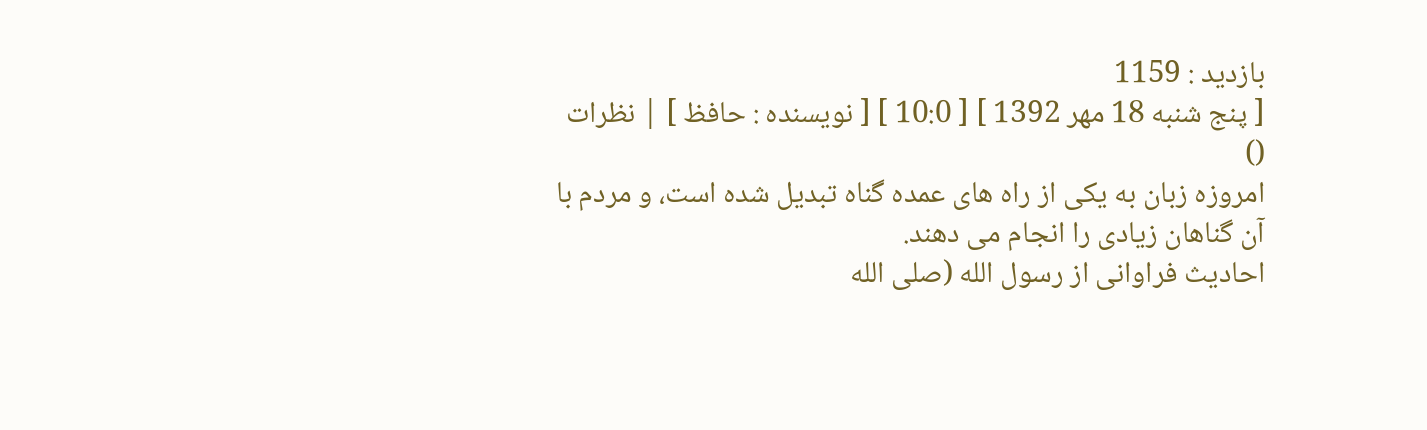بازدید : 1159
[ پنج شنبه 18 مهر 1392 ] [ 10:0 ] [ نویسنده : حافظ ] | نظرات ()
امروزه زبان به یکی از راه های عمده گناه تبدیل شده است، و مردم با آن گناهان زیادی را انجام می دهند.
احادیث فراوانی از رسول الله (صلی الله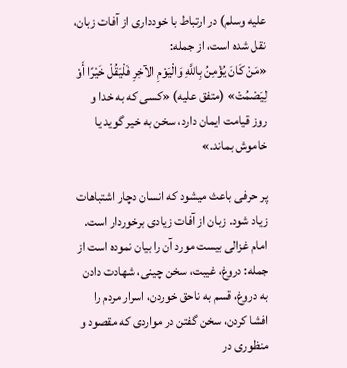علیه وسلم) در ارتباط با خودداری از آفات زبان، نقل شده است، از جمله:
«مَنْ كَانَ یُؤْمِنُ بِاللَّهِ وَالْیَوْمِ الآخِرِ فَلْیَقُلْ خَیْرًا أَوْ لِیَصْمُتْ» (متفق علیه) «کسی که به خدا و روز قیامت ایمان دارد، سخن به خیر گوید یا خاموش بماند.»

پر حرفی باعث میشود که انسان دچار اشتباهات زیاد شود. زبان از آفات زیادی برخوردار است. امام غزالی بیست مورد آن را بیان نموده است از جمله: دروغ، غیبت، سخن چینی، شهادت دادن به دروغ، قسم به ناحق خوردن، اسرار مردم را افشا کردن، سخن گفتن در مواردی که مقصود و منظوری در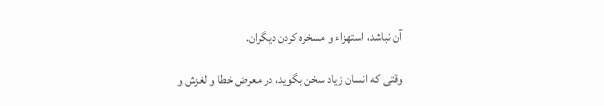آن نباشد، استهزاء و مسخره کردن دیگران.

وقتی که انسان زیاد سخن بگوید، در معرض خطا و لغزش و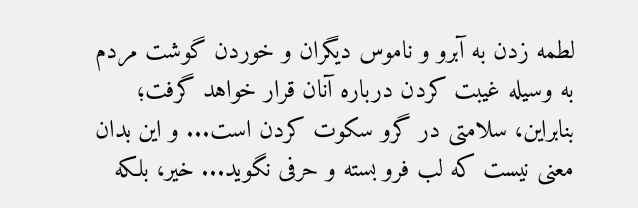لطمه زدن به آبرو و ناموس دیگران و خوردن گوشت مردم به وسیله غیبت کردن درباره آنان قرار خواهد گرفت؛ بنابراین، سلامتی در گرو سکوت کردن است... و این بدان معنی نیست که لب فرو بسته و حرفی نگوید... خیر، بلکه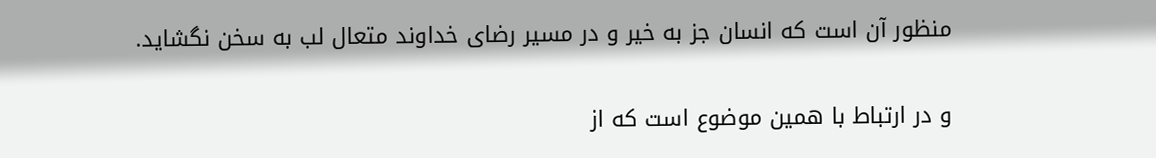منظور آن است که انسان جز به خیر و در مسیر رضای خداوند متعال لب به سخن نگشاید.

و در ارتباط با همین موضوع است که از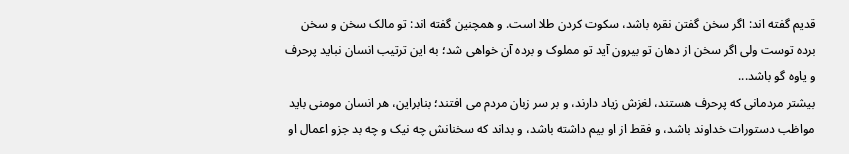قدیم گفته اند: اگر سخن گفتن نقره باشد، سکوت کردن طلا است. و همچنین گفته اند: تو مالک سخن و سخن برده توست ولی اگر سخن از دهان تو بیرون آید تو مملوک و برده آن خواهی شد؛ به این ترتیب انسان نباید پرحرف و یاوه گو باشد...
بیشتر مردمانی که پرحرف هستند، لغزش زیاد دارند، و بر سر زبان مردم می افتند؛ بنابراین، هر انسان مومنی باید مواظب دستورات خداوند باشد، و فقط از او بیم داشته باشد، و بداند که سخنانش چه نیک و چه بد جزو اعمال او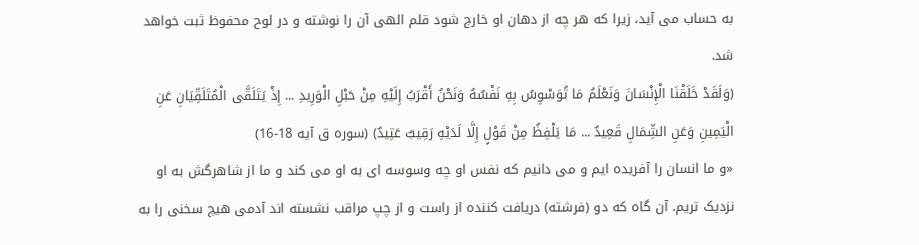به حساب می آید، زیرا که هر چه از دهان او خارج شود قلم الهی آن را نوشته و در لوح محفوظ ثبت خواهد شد.
(وَلَقَدْ خَلَقْنَا الْإِنْسَانَ وَنَعْلَمُ مَا تُوَسْوِسُ بِهِ نَفْسُهُ وَنَحْنُ أَقْرَبُ إِلَیْهِ مِنْ حَبْلِ الْوَرِیدِ ... إِذْ یَتَلَقَّى الْمُتَلَقِّیَانِ عَنِ الْیَمِینِ وَعَنِ الشِّمَالِ قَعِیدٌ ... مَا یَلْفِظُ مِنْ قَوْلٍ إِلَّا لَدَیْهِ رَقِیبٌ عَتِیدٌ) (سوره ق آیه 18-16)
«و ما انسان را آفریده ایم و می دانیم که نفس او چه وسوسه ای به او می کند و ما از شاهرگش به او نزدیک تریم. آن گاه که دو (فرشته) دریافت کننده از راست و از چپ مراقب نشسته اند آدمی هیچ سخنی را به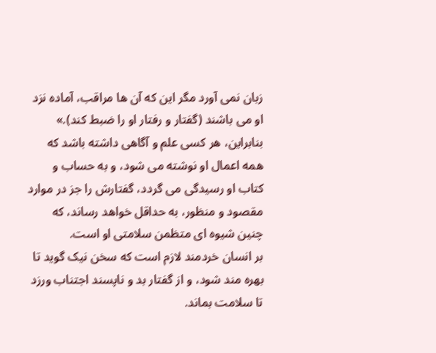زبان نمی آورد مگر این که آن ها مراقب، آماده نزد او می باشند (گفتار و رفتار او را ضبط کند).»
بنابراین، هر کسی علم و آگاهی داشته باشد که همه اعمال او نوشته می شود، و به حساب و کتاب او رسیدگی می گردد، گفتارش را جز در موارد مقصود و منظور، به حداقل خواهد رساند، که چنین شیوه ای متظمن سلامتی او است.
بر انسان خردمند لازم است که سخن نیک گوید تا بهره مند شود، و از گفتار بد و ناپسند اجتناب ورزد تا سلامت بماند.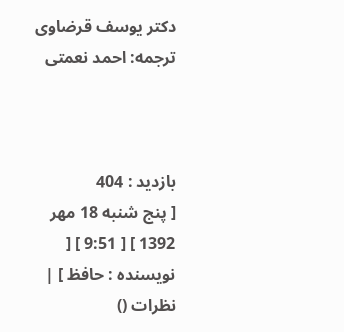دکتر یوسف قرضاوی
ترجمه: احمد نعمتی



بازدید : 404
[ پنج شنبه 18 مهر 1392 ] [ 9:51 ] [ نویسنده : حافظ ] | نظرات ()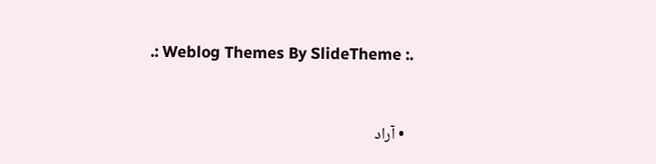.: Weblog Themes By SlideTheme :.


  • آراد